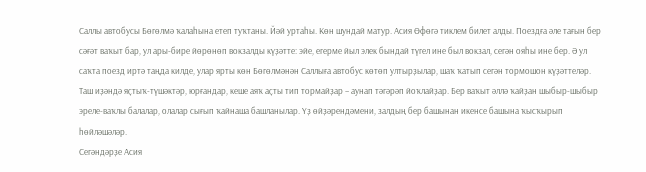Саллы автобусы Бөгөлмә ҡалаһына етеп туҡтаны. Йәй уртаһы. Көн шундай матур. Асия Өфөгә тиклем билет алды. Поездға әле тағын бер сәғәт ваҡыт бар, ул ары-бире йөрөнөп вокзалды күҙәтте: эйе, егерме йыл элек бындай түгел ине был вокзал, сегән ояһы ине бер. Ә ул саҡта поезд иртә таңда килде, улар ярты көн Бөгөлмәнән Саллыға автобус көтөп ултырҙылар, шаҡ ҡатып сегән тормошон күҙәттеләр. Таш иҙәндә яҫтыҡ-түшәктәр, юрғандар, кеше аяҡ аҫты тип тормайҙар – аунап тәгәрәп йоҡлайҙар. Бер ваҡыт әллә ҡайҙан шыбыр-шыбыр эреле-ваҡлы балалар, олалар сығып ҡайнаша башланылар. Үҙ өйҙәрендәмени, залдың бер башынан икенсе башына ҡысҡырып һөйләшәләр.
Сегәндәрҙе Асия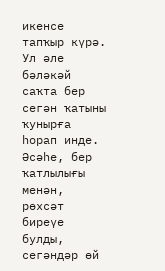икенсе тапҡыр күрә. Ул әле бәләкәй саҡта бер сегән ҡатыны ҡунырға һорап инде. Әсәһе, бер ҡатлылығы менән, рөхсәт биреүе булды, сегәндәр өй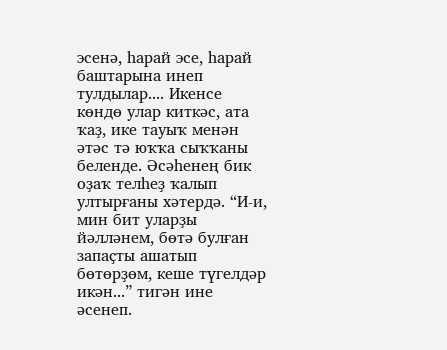эсенә, һарай эсе, һарай баштарына инеп тулдылар.... Икенсе көндө улар киткәс, ата ҡаҙ, ике тауыҡ менән әтәс тә юҡҡа сыҡҡаны беленде. Әсәһенең бик оҙаҡ телһеҙ ҡалып ултырғаны хәтердә. “И-и, мин бит уларҙы йәлләнем, бөтә булған запаҫты ашатып бөтөрҙөм, кеше түгелдәр икән...” тигән ине әсенеп.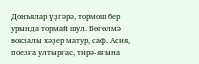Донъялар үҙгәрә, тормош бер урында тормай шул. Бөгөлмә вокзалы хәҙер матур, саф. Асия, поезға ултырғас, тирә-яғына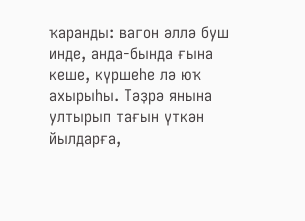ҡаранды: вагон әллә буш инде, анда-бында ғына кеше, күршеһе лә юҡ ахырыһы. Тәҙрә янына ултырып тағын үткән йылдарға,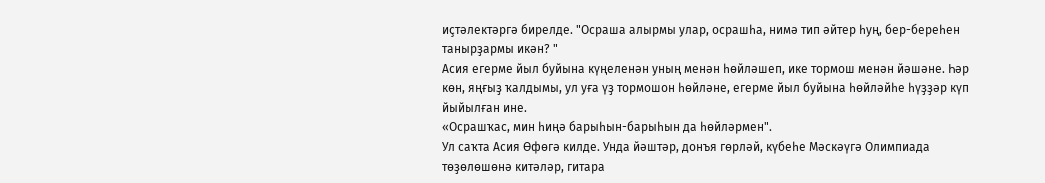иҫтәлектәргә бирелде. "Осраша алырмы улар, осрашһа, нимә тип әйтер һуң, бер-береһен танырҙармы икән? "
Асия егерме йыл буйына күңеленән уның менән һөйләшеп, ике тормош менән йәшәне. Һәр көн, яңғыҙ ҡалдымы, ул уға үҙ тормошон һөйләне, егерме йыл буйына һөйләйһе һүҙҙәр күп йыйылған ине.
«Осрашҡас, мин һиңә барыһын-барыһын да һөйләрмен".
Ул саҡта Асия Өфөгә килде. Унда йәштәр, донъя гөрләй, күбеһе Мәскәүгә Олимпиада төҙөлөшөнә китәләр, гитара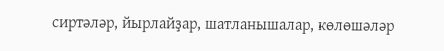сиртәләр, йырлайҙар, шатланышалар, көлөшәләр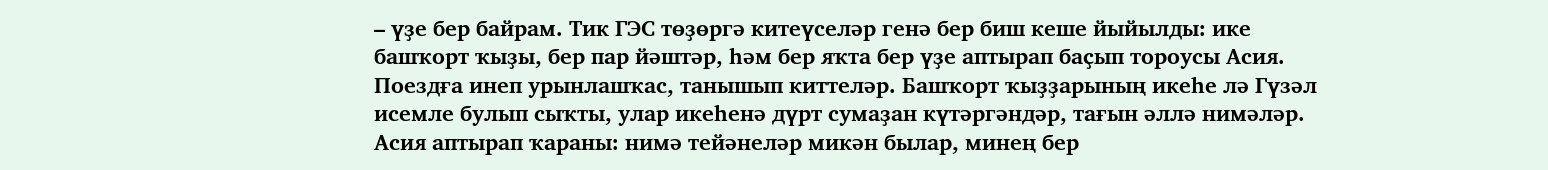– үҙе бер байрам. Тик ГЭС төҙөргә китеүселәр генә бер биш кеше йыйылды: ике башҡорт ҡыҙы, бер пар йәштәр, һәм бер яҡта бер үҙе аптырап баҫып тороусы Асия. Поездға инеп урынлашҡас, танышып киттеләр. Башҡорт ҡыҙҙарының икеһе лә Гүзәл исемле булып сыҡты, улар икеһенә дүрт сумаҙан күтәргәндәр, тағын әллә нимәләр. Асия аптырап ҡараны: нимә тейәнеләр микән былар, минең бер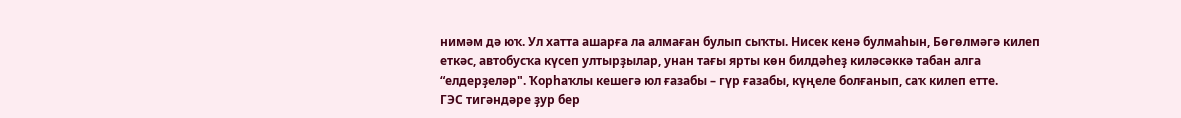нимәм дә юҡ. Ул хатта ашарға ла алмаған булып сыҡты. Нисек кенә булмаһын, Бөгөлмәгә килеп еткәс, автобусҡа күсеп ултырҙылар, унан тағы ярты көн билдәһеҙ киләсәккә табан алга “елдерҙеләр". Ҡорһаҡлы кешегә юл ғазабы – гүр ғазабы, күңеле болғанып, саҡ килеп етте.
ГЭС тигәндәре ҙур бер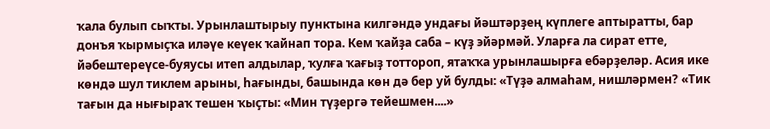ҡала булып сыҡты. Урынлаштырыу пунктына килгәндә ундағы йәштәрҙең күплеге аптыратты, бар донъя ҡырмыҫҡа иләүе кеүек ҡайнап тора. Кем ҡайҙа саба – күҙ эйәрмәй. Уларға ла сират етте, йәбештереүсе-буяусы итеп алдылар, ҡулға ҡағыҙ тоттороп, ятаҡҡа урынлашырға ебәрҙеләр. Асия ике көндә шул тиклем арыны, һағынды, башында көн дә бер уй булды: «Түҙә алмаһам, нишләрмен? «Тик тағын да нығыраҡ тешен ҡыҫты: «Мин түҙергә тейешмен....»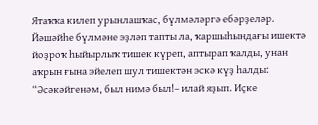Ятаҡҡа килеп урынлашҡас, бүлмәләргә ебәрҙеләр. Йәшәйһе бүлмәне эҙләп тапты ла, ҡаршыһындағы ишектә йоҙроҡ һыйырлыҡ тишек күреп, аптырап ҡалды, унан аҡрын ғына эйелеп шул тишектән эскә күҙ һалды: “Әсәкәйгенәм, был нимә был!– илай яҙып. Иҫке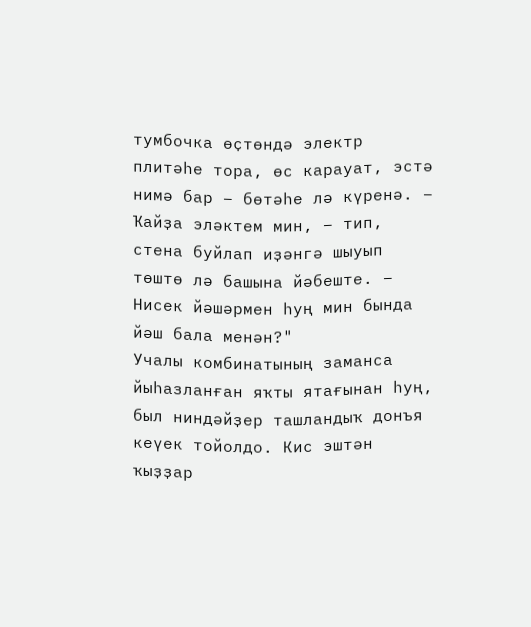тумбочка өҫтөндә электр плитәһе тора, өс карауат, эстә нимә бар – бөтәһе лә күренә. – Ҡайҙа эләктем мин, – тип, стена буйлап иҙәнгә шыуып төштө лә башына йәбеште. – Нисек йәшәрмен һуң мин бында йәш бала менән?"
Учалы комбинатының заманса йыһазланған яҡты ятағынан һуң, был ниндәйҙер ташландыҡ донъя кеүек тойолдо. Кис эштән ҡыҙҙар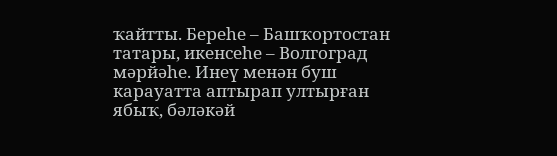ҡайтты. Береһе – Башҡортостан татары, икенсеһе – Волгоград мәрйәһе. Инеү менән буш карауатта аптырап ултырған ябыҡ, бәләкәй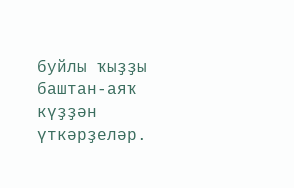буйлы ҡыҙҙы баштан-аяҡ күҙҙән үткәрҙеләр.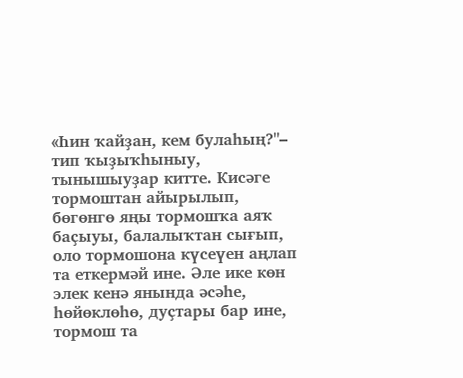«Һин ҡайҙан, кем булаһың?"– тип ҡыҙыҡһыныу, тынышыуҙар китте. Кисәге тормоштан айырылып, бөгөнгө яңы тормошҡа аяҡ баҫыуы, балалыҡтан сығып, оло тормошона күсеүен аңлап та еткермәй ине. Әле ике көн элек кенә янында әсәһе, һөйөклөһө, дуҫтары бар ине, тормош та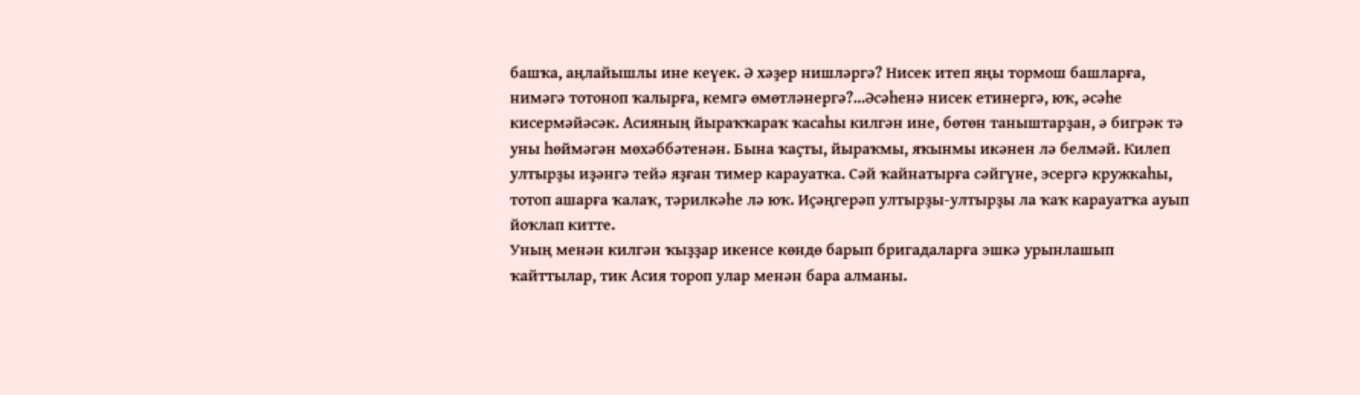башҡа, аңлайышлы ине кеүек. Ә хәҙер нишләргә? Нисек итеп яңы тормош башларға, нимәгә тотоноп ҡалырға, кемгә өмөтләнергә?...Әсәһенә нисек етинергә, юҡ, әсәһе кисермәйәсәк. Асияның йыраҡҡараҡ ҡасаһы килгән ине, бөтөн таныштарҙан, ә бигрәк тә уны һөймәгән мөхәббәтенән. Бына ҡаҫты, йыраҡмы, яҡынмы икәнен лә белмәй. Килеп ултырҙы иҙәнгә тейә яҙған тимер карауатка. Сәй ҡайнатырға сәйгүне, эсергә кружкаһы, тотоп ашарға ҡалаҡ, тәрилкәһе лә юҡ. Иҫәңгерәп ултырҙы-ултырҙы ла ҡаҡ карауатҡа ауып йоҡлап китте.
Уның менән килгән ҡыҙҙар икенсе көндө барып бригадаларға эшкә урынлашып ҡайттылар, тик Асия тороп улар менән бара алманы.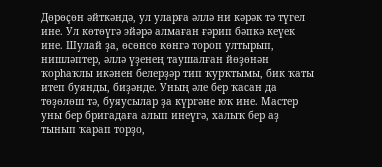Дөрөҫөн әйткәндә, ул уларға әллә ни кәрәк тә түгел ине. Ул көтөүгә эйәрә алмаған ғәрип бәпкә кеүек ине. Шулай ҙа, өсөнсө көнгә тороп ултырып, нишләптер, әллә үҙенең таушалған йөҙөнән ҡорһаҡлы икәнен белерҙәр тип ҡурҡтымы, бик ҡаты итеп буянды, биҙәнде. Уның әле бер ҡасан да төҙөлөш тә, буяусылар ҙа күргәне юҡ ине. Мастер уны бер бригадаға алып инеүгә, халыҡ бер аҙ тынып ҡарап торҙо,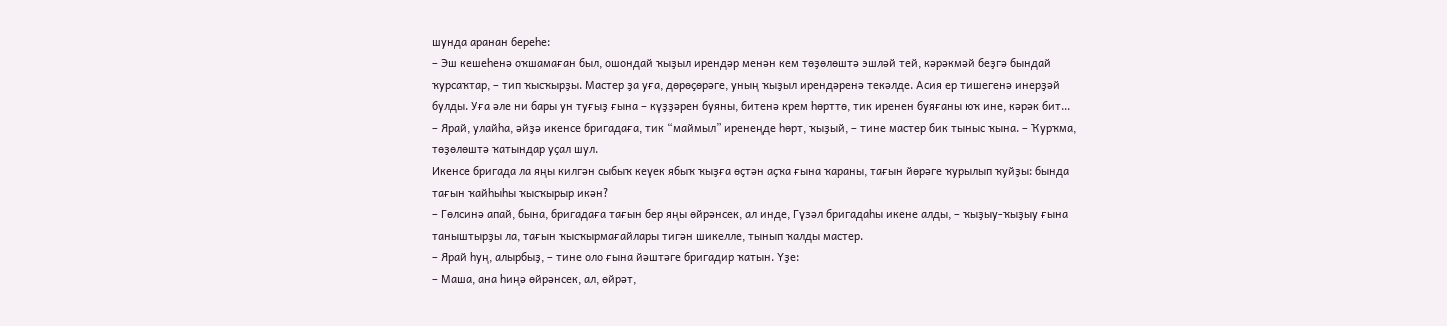шунда аранан береһе:
– Эш кешеһенә оҡшамаған был, ошондай ҡыҙыл ирендәр менән кем төҙөлөштә эшләй тей, кәрәкмәй беҙгә бындай ҡурсаҡтар, – тип ҡысҡырҙы. Мастер ҙа уға, дөрөҫөрәге, уның ҡыҙыл ирендәренә текәлде. Асия ер тишегенә инерҙәй булды. Уға әле ни бары ун туғыҙ ғына – күҙҙәрен буяны, битенә крем һөрттө, тик иренен буяғаны юҡ ине, кәрәк бит...
– Ярай, улайһа, әйҙә икенсе бригадаға, тик “маймыл” иренеңде һөрт, ҡыҙый, – тине мастер бик тыныс ҡына. – Ҡурҡма, төҙөлөштә ҡатындар уҫал шул.
Икенсе бригада ла яңы килгән сыбыҡ кеүек ябыҡ ҡыҙға өҫтән аҫҡа ғына ҡараны, тағын йөрәге ҡурылып ҡуйҙы: бында тағын ҡайһыһы ҡысҡырыр икән?
– Гөлсинә апай, бына, бригадаға тағын бер яңы өйрәнсек, ал инде, Гүзәл бригадаһы икене алды, – ҡыҙыу-ҡыҙыу ғына таныштырҙы ла, тағын ҡысҡырмағайлары тигән шикелле, тынып ҡалды мастер.
– Ярай һуң, алырбыҙ, – тине оло ғына йәштәге бригадир ҡатын. Үҙе:
– Маша, ана һиңә өйрәнсек, ал, өйрәт,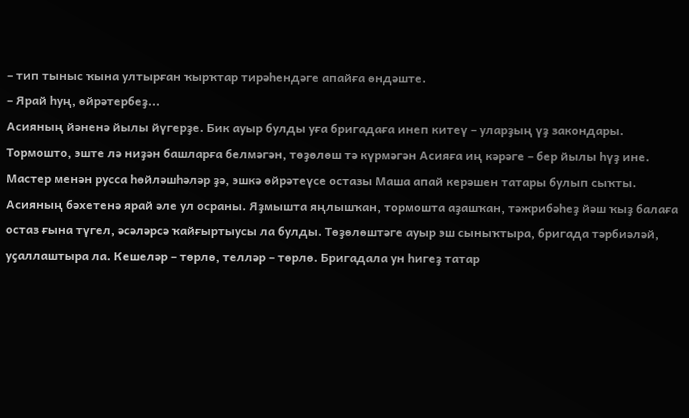– тип тыныс ҡына ултырған ҡырҡтар тирәһендәге апайға өндәште.
– Ярай һуң, өйрәтербеҙ...
Асияның йәненә йылы йүгерҙе. Бик ауыр булды уға бригадаға инеп китеү – уларҙың үҙ закондары. Тормошто, эште лә ниҙән башларға белмәгән, төҙөлөш тә күрмәгән Асияға иң кәрәге – бер йылы һүҙ ине.
Мастер менән русса һөйләшһәләр ҙә, эшкә өйрәтеүсе остазы Маша апай керәшен татары булып сыҡты. Асияның бәхетенә ярай әле ул осраны. Яҙмышта яңлышҡан, тормошта аҙашҡан, тәжрибәһеҙ йәш ҡыҙ балаға остаз ғына түгел, әсәләрсә ҡайғыртыусы ла булды. Төҙөлөштәге ауыр эш сыныҡтыра, бригада тәрбиәләй, уҫаллаштыра ла. Кешеләр – төрлө, телләр – төрлө. Бригадала ун һигеҙ татар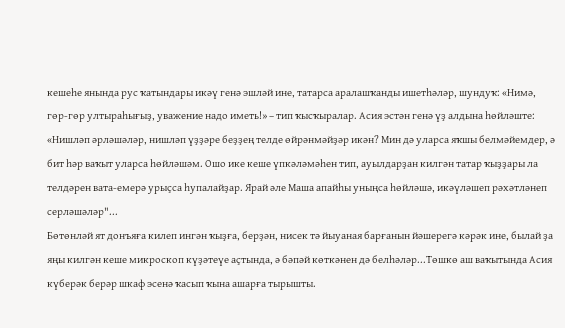кешеһе янында рус ҡатындары икәү генә эшләй ине, татарса аралашҡанды ишетһәләр, шундуҡ: «Нимә, гөр-гөр ултыраһығыҙ, уважение надо иметь!» – тип ҡысҡыралар. Асия эстән генә үҙ алдына һөйләште: «Нишләп әрләшәләр, нишләп үҙҙәре беҙҙең телде өйрәнмәйҙәр икән? Мин дә уларса яҡшы белмәйемдер, ә бит һәр ваҡыт уларса һөйләшәм. Ошо ике кеше үпкәләмәһен тип, ауылдарҙан килгән татар ҡыҙҙары ла телдәрен вата-емерә урыҫса һупалайҙар. Ярай әле Маша апайһы уныңса һөйләшә, икәүләшеп рәхәтләнеп серләшәләр"...
Бөтөнләй ят донъяға килеп ингән ҡыҙға, берҙән, нисек тә йыуаная барғанын йәшерегә кәрәк ине, былай ҙа яңы килгән кеше микроскоп күҙәтеүе аҫтында, ә бәпәй көткәнен дә белһәләр...Төшкө аш ваҡытында Асия күберәк берәр шкаф эсенә ҡасып ҡына ашарға тырышты.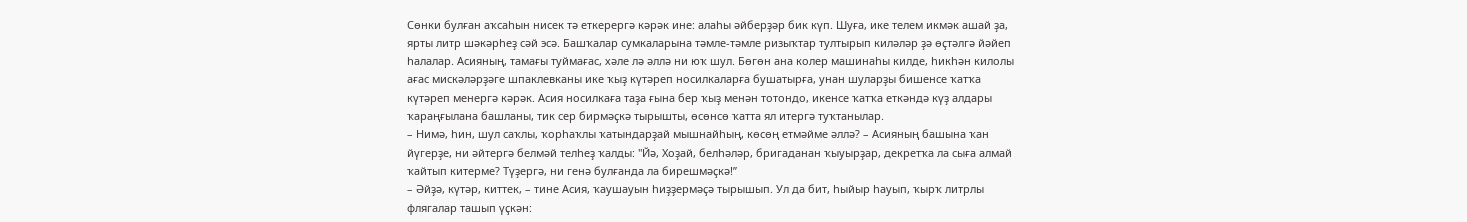Сөнки булған аҡсаһын нисек тә еткерергә кәрәк ине: алаһы әйберҙәр бик күп. Шуға, ике телем икмәк ашай ҙа, ярты литр шәкәрһеҙ сәй эсә. Башҡалар сумкаларына тәмле-тәмле ризыҡтар тултырып киләләр ҙә өҫтәлгә йәйеп һалалар. Асияның, тамағы туймағас, хәле лә әллә ни юҡ шул. Бөгөн ана колер машинаһы килде, һикһән килолы ағас мискәләрҙәге шпаклевканы ике ҡыҙ күтәреп носилкаларға бушатырға, унан шуларҙы бишенсе ҡатҡа күтәреп менергә кәрәк. Асия носилкаға таҙа ғына бер ҡыҙ менән тотондо, икенсе ҡатҡа еткәндә күҙ алдары ҡараңғылана башланы, тик сер бирмәҫкә тырышты, өсөнсө ҡатта ял итергә туҡтанылар.
– Нимә, һин, шул саҡлы, ҡорһаҡлы ҡатындарҙай мышнайһың, көсөң етмәйме әллә? – Асияның башына ҡан йүгерҙе, ни әйтергә белмәй телһеҙ ҡалды: "Йә, Хоҙай, белһәләр, бригаданан ҡыуырҙар, декретҡа ла сыға алмай ҡайтып китерме? Түҙергә, ни генә булғанда ла бирешмәҫкә!”
– Әйҙә, күтәр, киттек, – тине Асия, ҡаушауын һиҙҙермәҫә тырышып. Ул да бит, һыйыр һауып, ҡырҡ литрлы флягалар ташып үҫкән: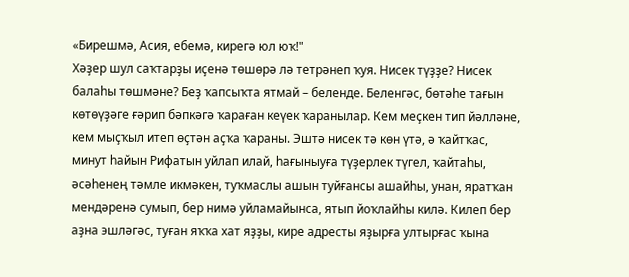«Бирешмә, Асия, ебемә, кирегә юл юҡ!"
Хәҙер шул саҡтарҙы иҫенә төшөрә лә тетрәнеп ҡуя. Нисек түҙҙе? Нисек балаһы төшмәне? Беҙ ҡапсыҡта ятмай – беленде. Беленгәс, бөтәһе тағын көтөүҙәге ғәрип бәпкәгә ҡараған кеүек ҡаранылар. Кем меҫкен тип йәлләне, кем мыҫҡыл итеп өҫтән аҫҡа ҡараны. Эштә нисек тә көн үтә, ә ҡайтҡас, минут һайын Рифатын уйлап илай, һағыныуға түҙерлек түгел, ҡайтаһы, әсәһенең тәмле икмәкен, туҡмаслы ашын туйғансы ашайһы, унан, яратҡан мендәренә сумып, бер нимә уйламайынса, ятып йоҡлайһы килә. Килеп бер аҙна эшләгәс, туған яҡҡа хат яҙҙы, кире адресты яҙырға ултырғас ҡына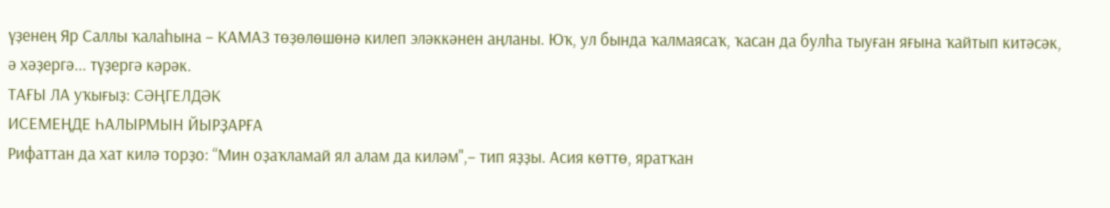үҙенең Яр Саллы ҡалаһына – КАМАЗ төҙөлөшөнә килеп эләккәнен аңланы. Юҡ, ул бында ҡалмаясаҡ, ҡасан да булһа тыуған яғына ҡайтып китәсәк, ә хәҙергә... түҙергә кәрәк.
ТАҒЫ ЛА уҡығыҙ: СӘҢГЕЛДӘК
ИСЕМЕҢДЕ ҺАЛЫРМЫН ЙЫРҘАРҒА
Рифаттан да хат килә торҙо: “Мин оҙаҡламай ял алам да киләм",– тип яҙҙы. Асия көттө, яратҡан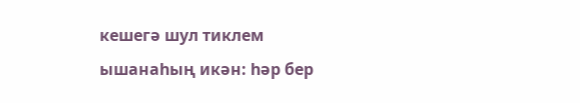кешегә шул тиклем ышанаһың икән: һәр бер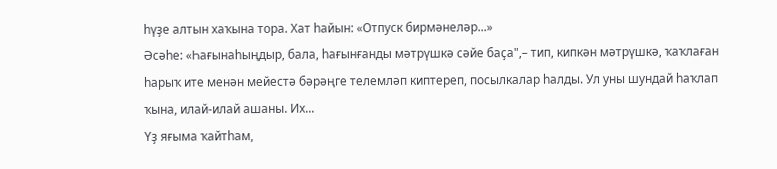һүҙе алтын хаҡына тора. Хат һайын: «Отпуск бирмәнеләр...»
Әсәһе: «Һағынаһыңдыр, бала, һағынғанды мәтрүшкә сәйе баҫа",– тип, кипкән мәтрүшкә, ҡаҡлаған һарыҡ ите менән мейестә бәрәңге телемләп киптереп, посылкалар һалды. Ул уны шундай һаҡлап ҡына, илай-илай ашаны. Их...
Үҙ яғыма ҡайтһам,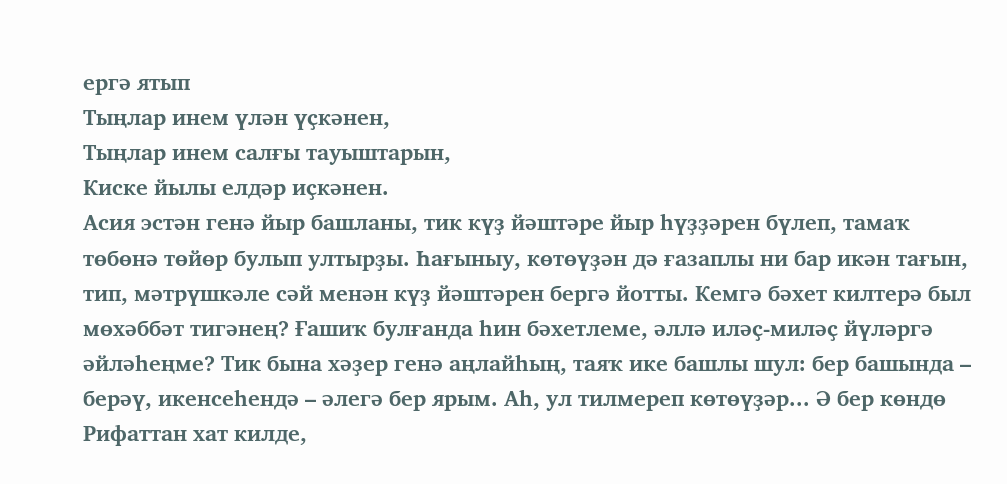ергә ятып
Тыңлар инем үлән үҫкәнен,
Тыңлар инем салғы тауыштарын,
Киске йылы елдәр иҫкәнен.
Асия эстән генә йыр башланы, тик күҙ йәштәре йыр һүҙҙәрен бүлеп, тамаҡ төбөнә төйөр булып ултырҙы. Һағыныу, көтөүҙән дә ғазаплы ни бар икән тағын, тип, мәтрүшкәле сәй менән күҙ йәштәрен бергә йотты. Кемгә бәхет килтерә был мөхәббәт тигәнең? Ғашиҡ булғанда һин бәхетлеме, әллә иләҫ-миләҫ йүләргә әйләһеңме? Тик бына хәҙер генә аңлайһың, таяҡ ике башлы шул: бер башында – берәү, икенсеһендә – әлегә бер ярым. Аһ, ул тилмереп көтөүҙәр... Ә бер көндө Рифаттан хат килде,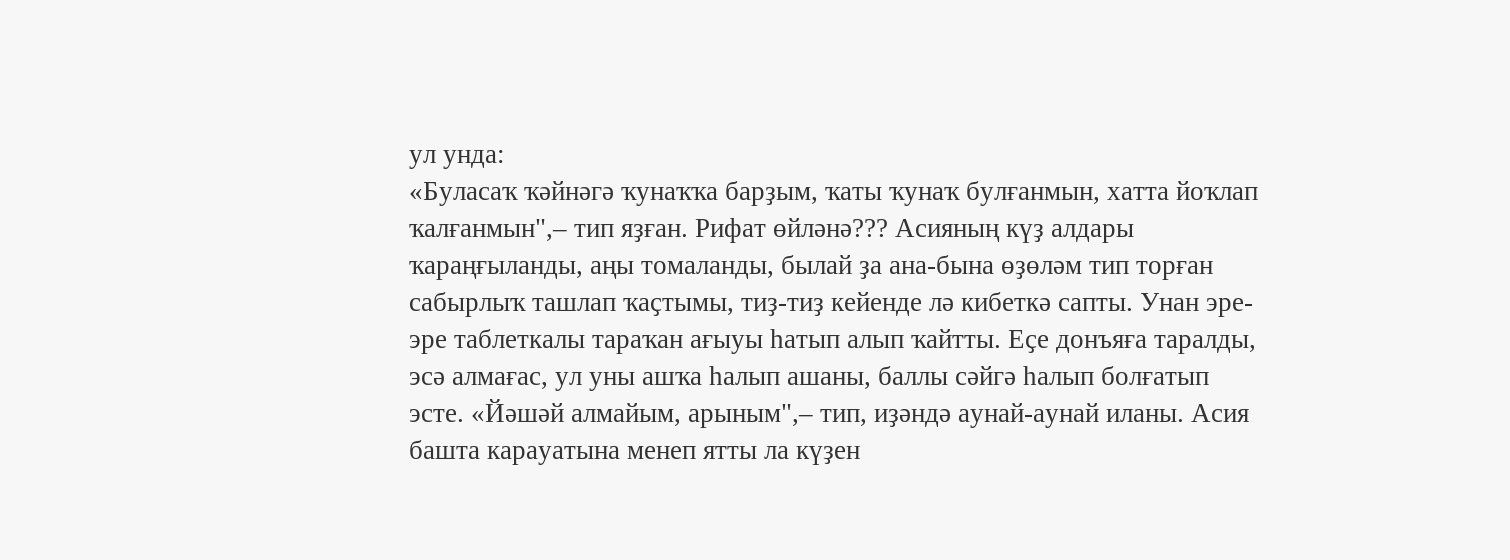ул унда:
«Буласаҡ ҡәйнәгә ҡунаҡҡа барҙым, ҡаты ҡунаҡ булғанмын, хатта йоҡлап ҡалғанмын",– тип яҙған. Рифат өйләнә??? Асияның күҙ алдары ҡараңғыланды, аңы томаланды, былай ҙа ана-бына өҙөләм тип торған сабырлыҡ ташлап ҡаҫтымы, тиҙ-тиҙ кейенде лә кибеткә сапты. Унан эре-эре таблеткалы тараҡан ағыуы һатып алып ҡайтты. Еҫе донъяға таралды, эсә алмағас, ул уны ашҡа һалып ашаны, баллы сәйгә һалып болғатып эсте. «Йәшәй алмайым, арыным",– тип, иҙәндә аунай-аунай иланы. Асия башта карауатына менеп ятты ла күҙен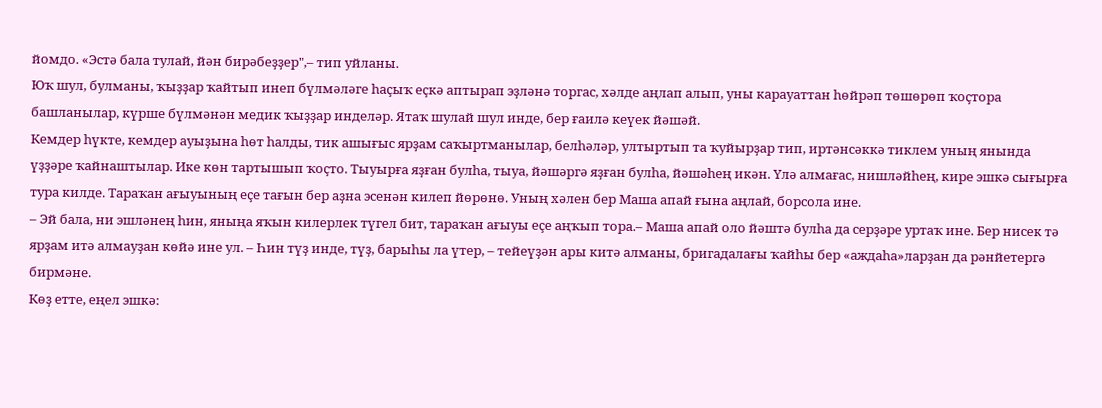йомдо. «Эстә бала тулай, йән бирәбеҙҙер",– тип уйланы.
Юҡ шул, булманы, ҡыҙҙар ҡайтып инеп бүлмәләге һаҫыҡ еҫкә аптырап эҙләнә торгас, хәлде аңлап алып, уны карауаттан һөйрәп төшөрөп ҡоҫтора башланылар, күрше бүлмәнән медик ҡыҙҙар инделәр. Ятаҡ шулай шул инде, бер ғаилә кеүек йәшәй.
Кемдер һүкте, кемдер ауыҙына һөт һалды, тик ашығыс ярҙам саҡыртманылар, белһәләр, ултыртып та ҡуйырҙар тип, иртәнсәккә тиклем уның янында үҙҙәре ҡайнаштылар. Ике көн тартышып ҡоҫто. Тыуырға яҙған булһа, тыуа, йәшәргә яҙған булһа, йәшәһең икән. Үлә алмағас, нишләйһең, кире эшкә сығырға тура килде. Тараҡан ағыуының еҫе тағын бер аҙна эсенән килеп йөрөнө. Уның хәлен бер Маша апай ғына аңлай, борсола ине.
– Эй бала, ни эшләнең һин, яныңа яҡын килерлек түгел бит, тараҡан ағыуы еҫе аңҡып тора.– Маша апай оло йәштә булһа да серҙәре уртаҡ ине. Бер нисек тә ярҙам итә алмауҙан көйә ине ул. – Һин түҙ инде, түҙ, барыһы ла үтер, – тейеүҙән ары китә алманы, бригадалағы ҡайһы бер «аждаһа»ларҙан да рәнйетергә бирмәне.
Көҙ етте, еңел эшкә: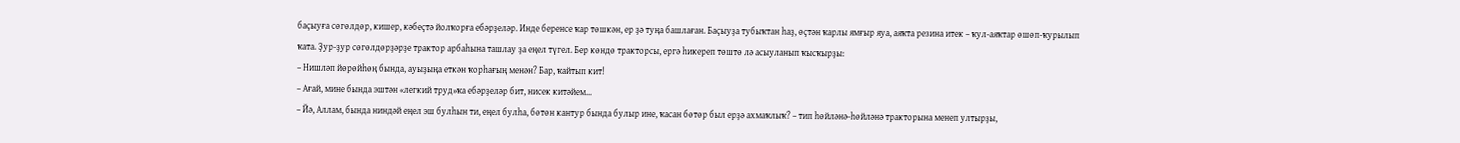баҫыуға сөгөлдөр, кишер, кәбеҫтә йолҡорға ебәрҙеләр. Инде беренсе ҡар төшкән, ер ҙә туңа башлаған. Баҫыуҙа тубыҡтан һаҙ, өҫтән ҡарлы ямғыр яуа, аяҡта резина итек – ҡул-аяҡтар өшөп-ҡурылып ҡата. Ҙур-ҙур сөгөлдөрҙәрҙе трактор арбаһына ташлау ҙа еңел түгел. Бер көндө тракторсы, ергә һикереп төштө лә асыуланып ҡысҡырҙы:
– Нишләп йөрөйһөң бында, ауыҙыңа еткән ҡорһағың менән? Бар, ҡайтып кит!
– Ағай, мине бында эштән «легкий труд»ҡа ебәрҙеләр бит, нисек китәйем...
– Йә, Аллам, бында ниндәй еңел эш булһын ти, еңел булһа, бөтөн кантур бында булыр ине, ҡасан бөтөр был ерҙә ахмаҡлыҡ? – тип һөйләнә-һөйләнә тракторына менеп ултырҙы,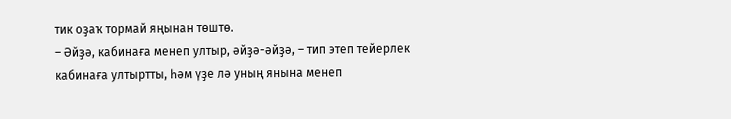тик оҙаҡ тормай яңынан төштө.
– Әйҙә, кабинаға менеп ултыр, әйҙә-әйҙә, – тип этеп тейерлек кабинаға ултыртты, һәм үҙе лә уның янына менеп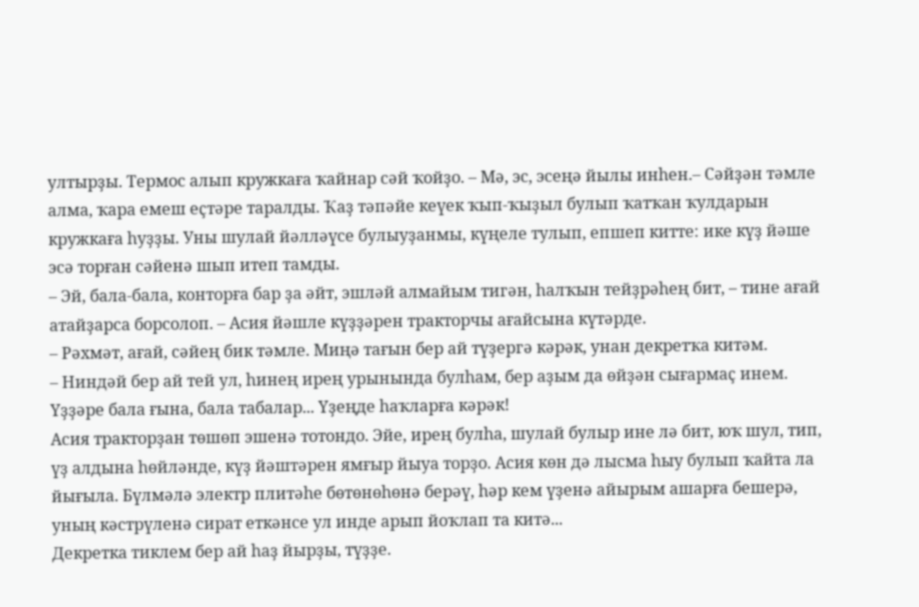ултырҙы. Термос алып кружкаға ҡайнар сәй ҡойҙо. – Мә, эс, эсеңә йылы инһен.– Сәйҙән тәмле алма, ҡара емеш еҫтәре таралды. Ҡаҙ тәпәйе кеүек ҡып-ҡыҙыл булып ҡатҡан ҡулдарын кружкаға һуҙҙы. Уны шулай йәлләүсе булыуҙанмы, күңеле тулып, епшеп китте: ике күҙ йәше эсә торған сәйенә шып итеп тамды.
– Эй, бала-бала, конторға бар ҙа әйт, эшләй алмайым тигән, һалҡын тейҙрәһең бит, – тине ағай атайҙарса борсолоп. – Асия йәшле күҙҙәрен тракторчы ағайсына күтәрде.
– Рәхмәт, ағай, сәйең бик тәмле. Миңә тағын бер ай түҙергә кәрәк, унан декретҡа китәм.
– Ниндәй бер ай тей ул, һинең ирең урынында булһам, бер аҙым да өйҙән сығармаҫ инем. Үҙҙәре бала ғына, бала табалар... Үҙеңде һаҡларға кәрәк!
Асия тракторҙан төшөп эшенә тотондо. Эйе, ирең булһа, шулай булыр ине лә бит, юҡ шул, тип, үҙ алдына һөйләнде, күҙ йәштәрен ямғыр йыуа торҙо. Асия көн дә лысма һыу булып ҡайта ла йығыла. Бүлмәлә электр плитәһе бөтөнөһөнә берәү, һәр кем үҙенә айырым ашарға бешерә, уның кәстрүленә сират еткәнсе ул инде арып йоҡлап та китә...
Декретка тиклем бер ай һаҙ йырҙы, түҙҙе.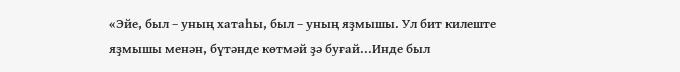«Эйе, был – уның хатаһы, был – уның яҙмышы. Ул бит килеште яҙмышы менән, бүтәнде көтмәй ҙә буғай...Инде был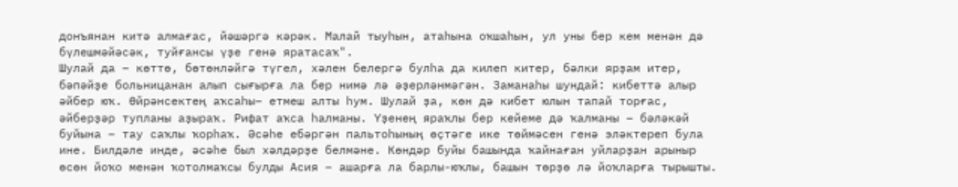донъянан китә алмағас, йәшәргә кәрәк. Малай тыуһын, атаһына оҡшаһын, ул уны бер кем менән дә бүлешмәйәсәк, туйғансы үҙе генә яратасаҡ".
Шулай да – көттө, бөтөнләйгә түгел, хәлен белергә булһа да килеп китер, бәлки ярҙам итер, бәпәйҙе больницанан алып сығырға ла бер нимә лә әҙерләнмәгән. Заманаһы шундай: кибеттә алыр әйбер юҡ. Өйрәнсектең аҡсаһы– етмеш алты һум. Шулай ҙа, көн дә кибет юлын тапай торғас, әйберҙәр тупланы аҙыраҡ. Рифат аҡса һалманы. Үҙенең яраҡлы бер кейеме дә ҡалманы – бәләкәй буйына – тау саҡлы ҡорһаҡ. Әсәһе ебәргән пальтоһының өҫтәге ике төймәсен генә эләктереп була ине. Билдәле инде, әсәһе был хәлдәрҙе белмәне. Көндәр буйы башында ҡайнаған уйларҙан арыныр өсөн йоҡо менән ҡотолмаҡсы булды Асия – ашарға ла барлы-юҡлы, башын төрҙө лә йоҡларға тырышты.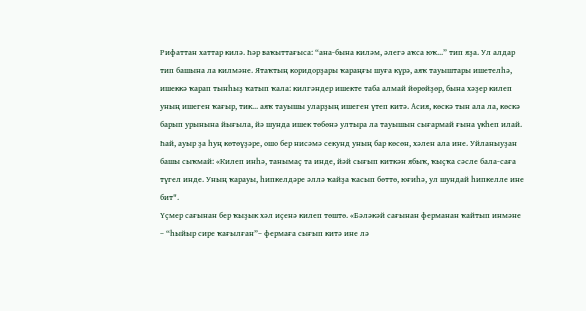Рифаттан хаттар килә. Һәр ваҡыттағыса: “ана-бына киләм, әлегә аҡса юҡ...” тип яҙа. Ул алдар тип башына ла килмәне. Ятаҡтың коридорҙары ҡараңғы шуға күрә, аяҡ тауыштары ишетелһә, ишеккә ҡарап тынһыҙ ҡатып ҡала: килгәндер ишекте таба алмай йөрөйҙөр, бына хәҙер килеп уның ишеген ҡағыр, тик... аяҡ тауышы уларҙың ишеген үтеп китә. Асия, көскә тын ала ла, көскә барып урынына йығыла, йә шунда ишек төбөнә ултыра ла тауышын сығармай ғына үкһеп илай. Һай, ауыр ҙа һуң көтөүҙәре, ошо бер нисәмә секунд уның бар көсөн, хәлен ала ине. Уйланыуҙан башы сыҡмай: «Килеп инһә, танымаҫ та инде, йәй сығып киткән ябыҡ, ҡыҫҡа сәсле бала-саға түгел инде. Уның ҡарауы, һипкелдәре әллә ҡайҙа ҡасып бөттө, юғиһә, ул шундай һипкелле ине бит".
Үҫмер сағынан бер ҡыҙык хәл иҫенә килеп төштө. «Бәләкәй сағынан ферманан ҡайтып инмәне – “һыйыр сире ҡағылған”– фермаға сығып китә ине лә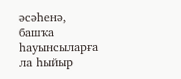әсәһенә, башҡа һауынсыларға ла һыйыр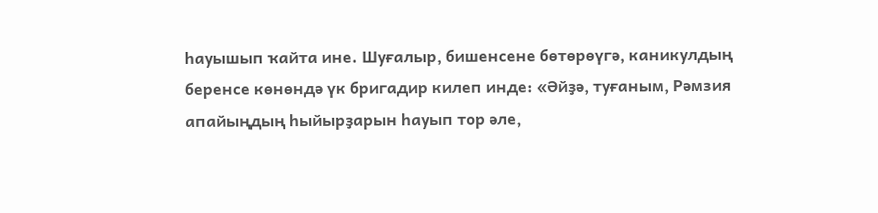һауышып ҡайта ине. Шуғалыр, бишенсене бөтөрөүгә, каникулдың беренсе көнөндә үк бригадир килеп инде: «Әйҙә, туғаным, Рәмзия апайыңдың һыйырҙарын һауып тор әле,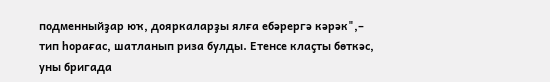подменныйҙар юҡ, дояркаларҙы ялға ебәрергә кәрәк",– тип һорағас, шатланып риза булды. Етенсе клаҫты бөткәс, уны бригада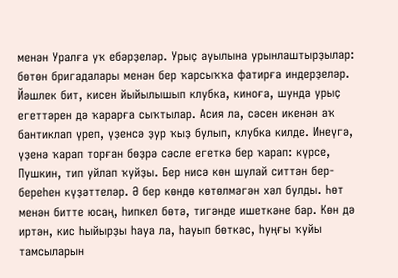менән Уралға уҡ ебәрҙеләр. Урыҫ ауылына урынлаштырҙылар: бөтөн бригадалары менән бер ҡарсыҡҡа фатирға индерҙеләр. Йәшлек бит, кисен йыйылышып клубка, киноға, шунда урыҫ егеттәрен дә ҡарарға сыҡтылар. Асия ла, сәсен икенән аҡ бантиклап үреп, үҙенсә ҙур ҡыҙ булып, клубка килде. Инеүгә, үҙенә ҡарап торған бөҙрә сәсле егеткә бер ҡарап: күрсе, Пушкин, тип уйлап ҡуйҙы. Бер нисә көн шулай ситтән бер-береһен күҙәттеләр. Ә бер көндө көтөлмәгән хәл булды. Һөт менән битте юсаң, һипкел бөтә, тигәнде ишеткәне бар. Көн дә иртән, кис һыйырҙы һауа ла, һауып бөткәс, һуңғы ҡуйы тамсыларын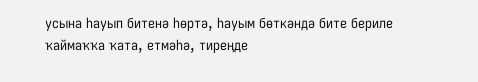усына һауып битенә һөртә, һауым бөткәндә бите бериле ҡаймаҡҡа ҡата, етмәһә, тиреңде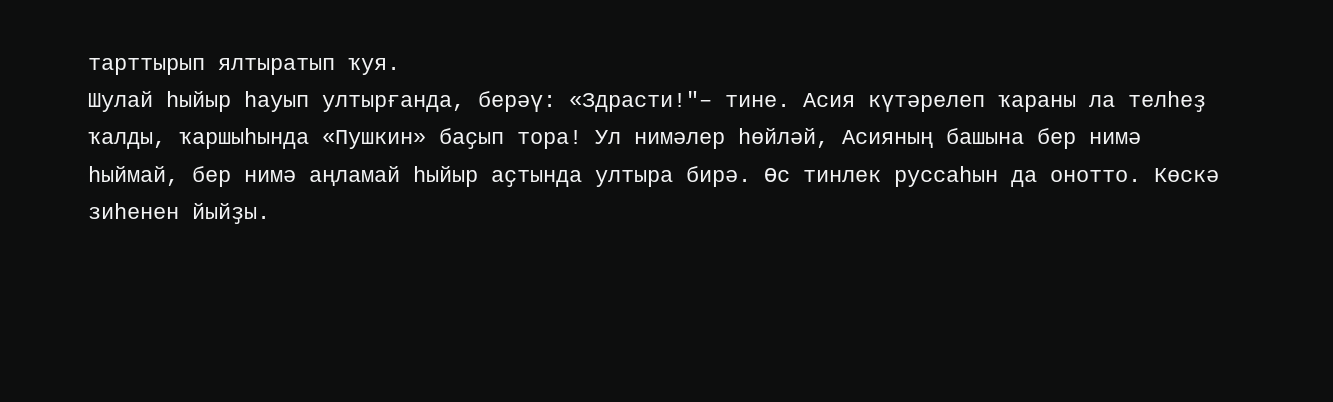тарттырып ялтыратып ҡуя.
Шулай һыйыр һауып ултырғанда, берәү: «Здрасти!"– тине. Асия күтәрелеп ҡараны ла телһеҙ ҡалды, ҡаршыһында «Пушкин» баҫып тора! Ул нимәлер һөйләй, Асияның башына бер нимә һыймай, бер нимә аңламай һыйыр аҫтында ултыра бирә. Өс тинлек руссаһын да онотто. Көскә зиһенен йыйҙы.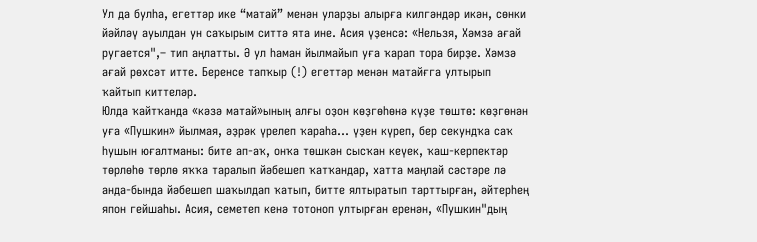Ул да булһа, егеттәр ике “матай” менән уларҙы алырға килгәндәр икән, сөнки йәйләү ауылдан ун саҡырым ситтә ята ине. Асия үҙенсә: «Нельзя, Хәмзә ағай ругается",– тип аңлатты. Ә ул һаман йылмайып уға ҡарап тора бирҙе. Хәмзә ағай рөхсәт итте. Беренсе тапҡыр (!) егеттәр менән матайғга ултырып ҡайтып киттеләр.
Юлда ҡайтҡанда «кәзә матай»ының алғы оҙон көҙгөһөнә күҙе төштө: көҙгөнән уға «Пушкин» йылмая, әҙрәк үрелеп ҡараһа... үҙен күреп, бер секундҡа саҡ һушын юғалтманы: бите ап-аҡ, онҡа төшкән сысҡан кеүек, ҡаш-керпектәр төрлөһө төрлө яҡҡа таралып йәбешеп ҡатҡандар, хатта маңлай сәстәре лә анда-бында йәбешеп шаҡылдап ҡатып, битте ялтыратып тарттырған, әйтерһең япон гейшаһы. Асия, семетеп кенә тотоноп ултырған еренән, «Пушкин"дың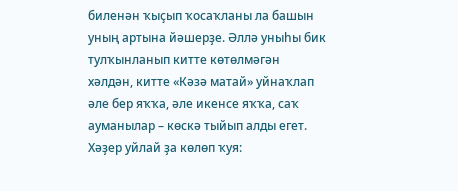биленән ҡыҫып ҡосаҡланы ла башын уның артына йәшерҙе. Әллә уныһы бик тулҡынланып китте көтөлмәгән хәлдән, китте «Кәзә матай» уйнаҡлап әле бер яҡҡа, әле икенсе яҡҡа, саҡ ауманылар – көскә тыйып алды егет. Хәҙер уйлай ҙа көлөп ҡуя: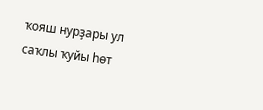ҡояш нурҙары ул саҡлы ҡуйы һөт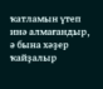ҡатламын үтеп инә алмағандыр, ә бына хәҙер ҡайҙалыр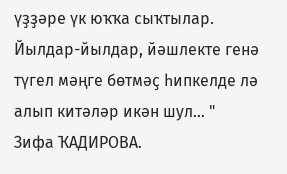үҙҙәре үк юҡҡа сыҡтылар. Йылдар-йылдар, йәшлекте генә түгел мәңге бөтмәҫ һипкелде лә алып китәләр икән шул... "
Зифа ҠАДИРОВА.